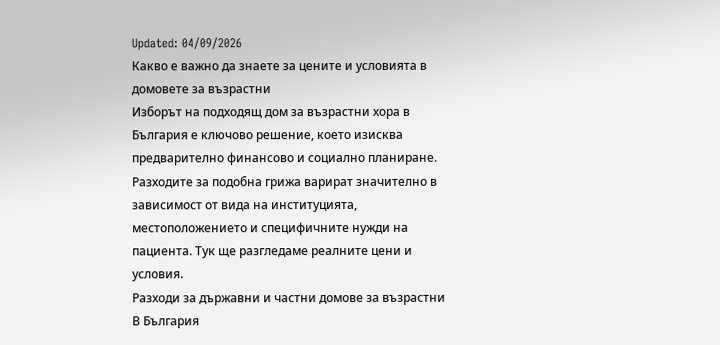Updated: 04/09/2026
Какво е важно да знаете за цените и условията в домовете за възрастни
Изборът на подходящ дом за възрастни хора в България е ключово решение, което изисква предварително финансово и социално планиране. Разходите за подобна грижа варират значително в зависимост от вида на институцията, местоположението и специфичните нужди на пациента. Тук ще разгледаме реалните цени и условия.
Разходи за държавни и частни домове за възрастни
В България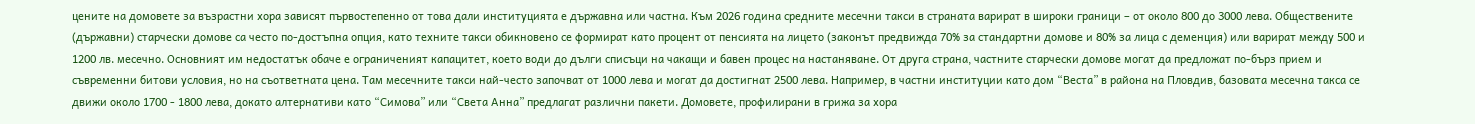цените на домовете за възрастни хора зависят първостепенно от това дали институцията е държавна или частна. Към 2026 година средните месечни такси в страната варират в широки граници – от около 800 до 3000 лева. Обществените (държавни) старчески домове са често по-достъпна опция, като техните такси обикновено се формират като процент от пенсията на лицето (законът предвижда 70% за стандартни домове и 80% за лица с деменция) или варират между 500 и 1200 лв. месечно. Основният им недостатък обаче е ограниченият капацитет, което води до дълги списъци на чакащи и бавен процес на настаняване. От друга страна, частните старчески домове могат да предложат по-бърз прием и съвременни битови условия, но на съответната цена. Там месечните такси най-често започват от 1000 лева и могат да достигнат 2500 лева. Например, в частни институции като дом “Веста” в района на Пловдив, базовата месечна такса се движи около 1700 - 1800 лева, докато алтернативи като “Симова” или “Света Анна” предлагат различни пакети. Домовете, профилирани в грижа за хора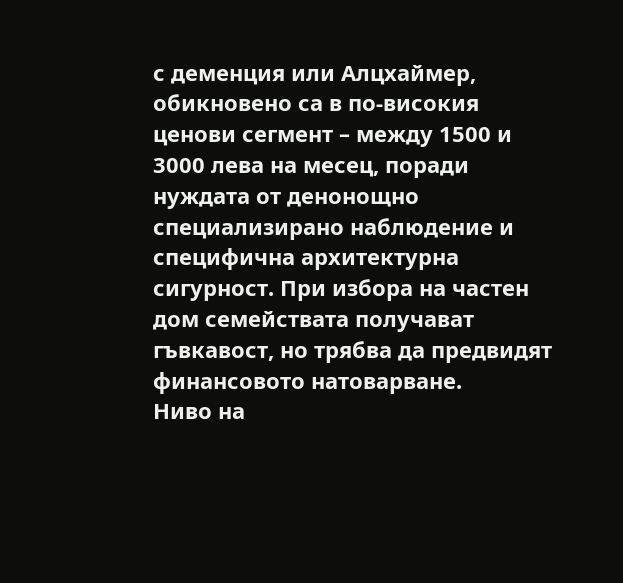с деменция или Алцхаймер, обикновено са в по-високия ценови сегмент – между 1500 и 3000 лева на месец, поради нуждата от денонощно специализирано наблюдение и специфична архитектурна сигурност. При избора на частен дом семействата получават гъвкавост, но трябва да предвидят финансовото натоварване.
Ниво на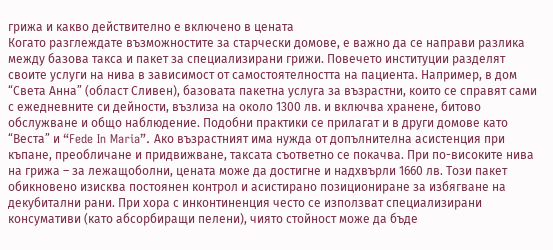грижа и какво действително е включено в цената
Когато разглеждате възможностите за старчески домове, е важно да се направи разлика между базова такса и пакет за специализирани грижи. Повечето институции разделят своите услуги на нива в зависимост от самостоятелността на пациента. Например, в дом “Света Анна” (област Сливен), базовата пакетна услуга за възрастни, които се справят сами с ежедневните си дейности, възлиза на около 1300 лв. и включва хранене, битово обслужване и общо наблюдение. Подобни практики се прилагат и в други домове като “Веста” и “Fede In Maria”. Ако възрастният има нужда от допълнителна асистенция при къпане, преобличане и придвижване, таксата съответно се покачва. При по-високите нива на грижа – за лежащоболни, цената може да достигне и надхвърли 1660 лв. Този пакет обикновено изисква постоянен контрол и асистирано позициониране за избягване на декубитални рани. При хора с инконтиненция често се използват специализирани консумативи (като абсорбиращи пелени), чиято стойност може да бъде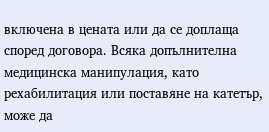включена в цената или да се доплаща според договора. Всяка допълнителна медицинска манипулация, като рехабилитация или поставяне на катетър, може да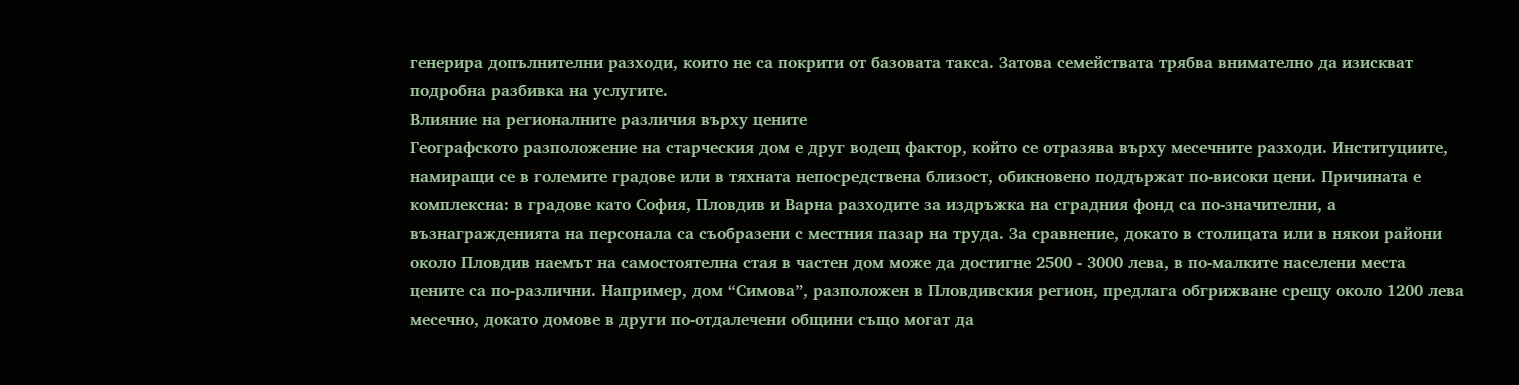генерира допълнителни разходи, които не са покрити от базовата такса. Затова семействата трябва внимателно да изискват подробна разбивка на услугите.
Влияние на регионалните различия върху цените
Географското разположение на старческия дом е друг водещ фактор, който се отразява върху месечните разходи. Институциите, намиращи се в големите градове или в тяхната непосредствена близост, обикновено поддържат по-високи цени. Причината е комплексна: в градове като София, Пловдив и Варна разходите за издръжка на сградния фонд са по-значителни, а възнагражденията на персонала са съобразени с местния пазар на труда. За сравнение, докато в столицата или в някои райони около Пловдив наемът на самостоятелна стая в частен дом може да достигне 2500 - 3000 лева, в по-малките населени места цените са по-различни. Например, дом “Симова”, разположен в Пловдивския регион, предлага обгрижване срещу около 1200 лева месечно, докато домове в други по-отдалечени общини също могат да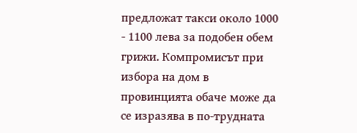предложат такси около 1000 - 1100 лева за подобен обем грижи. Компромисът при избора на дом в провинцията обаче може да се изразява в по-трудната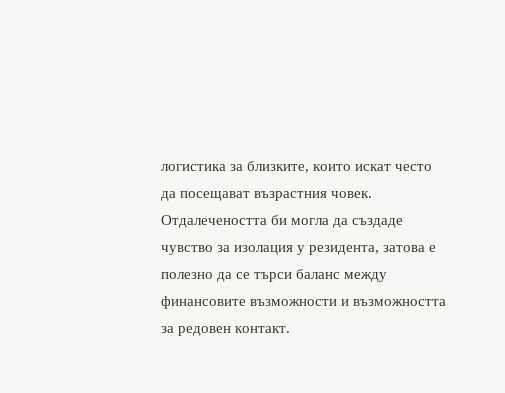логистика за близките, които искат често да посещават възрастния човек. Отдалечеността би могла да създаде чувство за изолация у резидента, затова е полезно да се търси баланс между финансовите възможности и възможността за редовен контакт.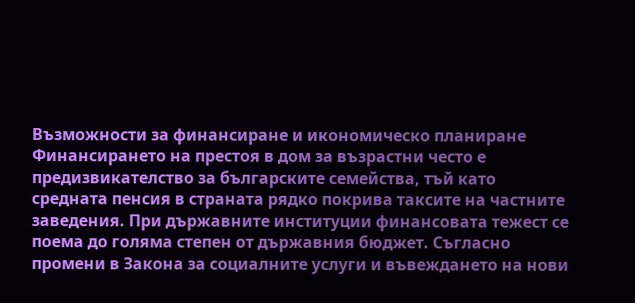Възможности за финансиране и икономическо планиране
Финансирането на престоя в дом за възрастни често е предизвикателство за българските семейства, тъй като средната пенсия в страната рядко покрива таксите на частните заведения. При държавните институции финансовата тежест се поема до голяма степен от държавния бюджет. Съгласно промени в Закона за социалните услуги и въвеждането на нови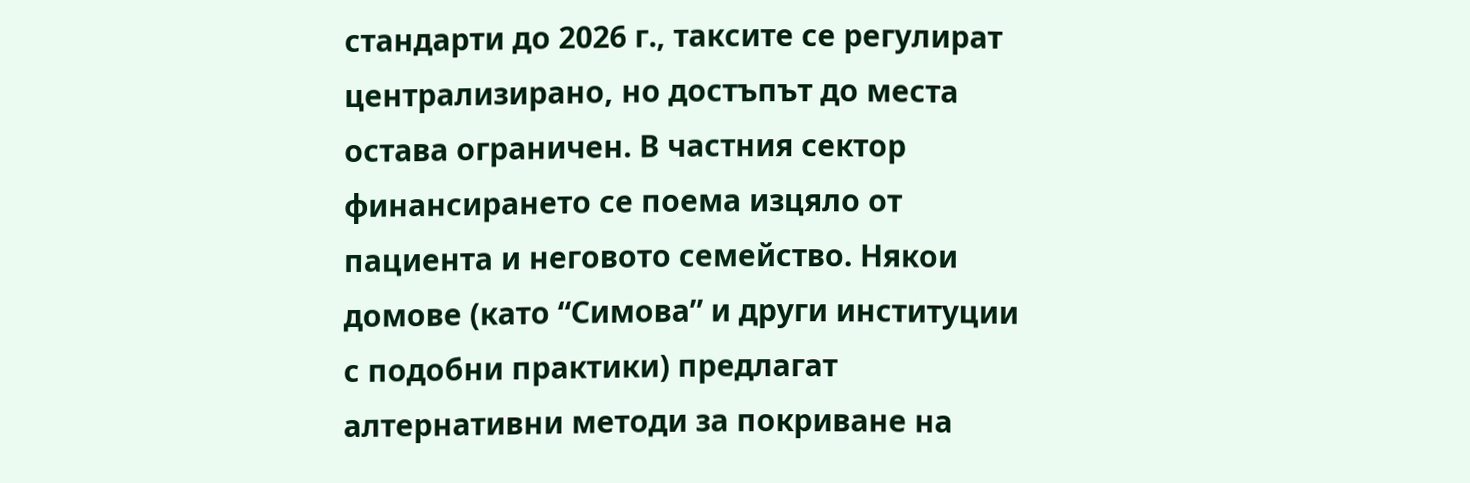стандарти до 2026 г., таксите се регулират централизирано, но достъпът до места остава ограничен. В частния сектор финансирането се поема изцяло от пациента и неговото семейство. Някои домове (като “Симова” и други институции с подобни практики) предлагат алтернативни методи за покриване на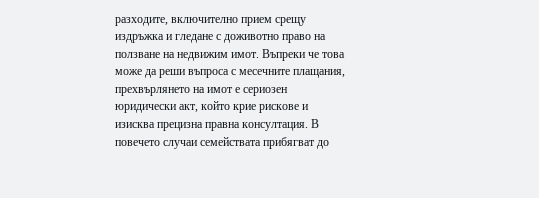разходите, включително прием срещу издръжка и гледане с доживотно право на ползване на недвижим имот. Въпреки че това може да реши въпроса с месечните плащания, прехвърлянето на имот е сериозен юридически акт, който крие рискове и изисква прецизна правна консултация. В повечето случаи семействата прибягват до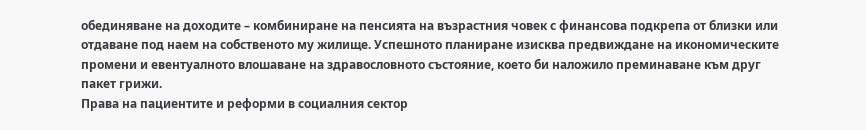обединяване на доходите – комбиниране на пенсията на възрастния човек с финансова подкрепа от близки или отдаване под наем на собственото му жилище. Успешното планиране изисква предвиждане на икономическите промени и евентуалното влошаване на здравословното състояние, което би наложило преминаване към друг пакет грижи.
Права на пациентите и реформи в социалния сектор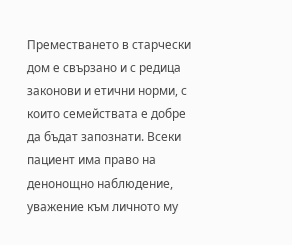Преместването в старчески дом е свързано и с редица законови и етични норми, с които семействата е добре да бъдат запознати. Всеки пациент има право на денонощно наблюдение, уважение към личното му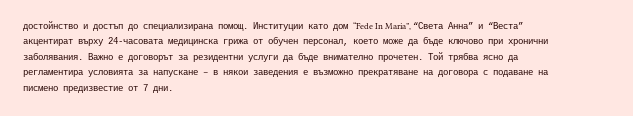достойнство и достъп до специализирана помощ. Институции като дом “Fede In Maria”, “Света Анна” и “Веста” акцентират върху 24-часовата медицинска грижа от обучен персонал, което може да бъде ключово при хронични заболявания. Важно е договорът за резидентни услуги да бъде внимателно прочетен. Той трябва ясно да регламентира условията за напускане – в някои заведения е възможно прекратяване на договора с подаване на писмено предизвестие от 7 дни.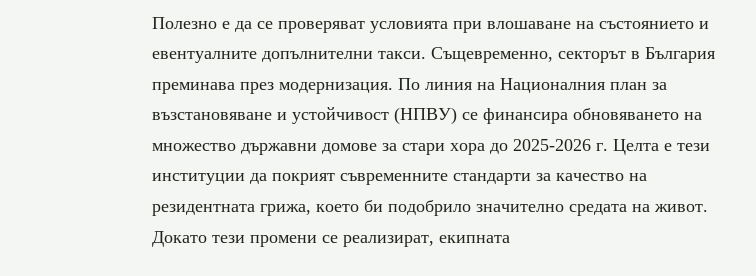Полезно е да се проверяват условията при влошаване на състоянието и евентуалните допълнителни такси. Същевременно, секторът в България преминава през модернизация. По линия на Националния план за възстановяване и устойчивост (НПВУ) се финансира обновяването на множество държавни домове за стари хора до 2025-2026 г. Целта е тези институции да покрият съвременните стандарти за качество на резидентната грижа, което би подобрило значително средата на живот. Докато тези промени се реализират, екипната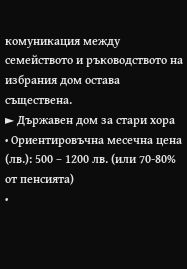комуникация между семейството и ръководството на избрания дом остава съществена.
► Държавен дом за стари хора
• Ориентировъчна месечна цена (лв.): 500 – 1200 лв. (или 70-80% от пенсията)
•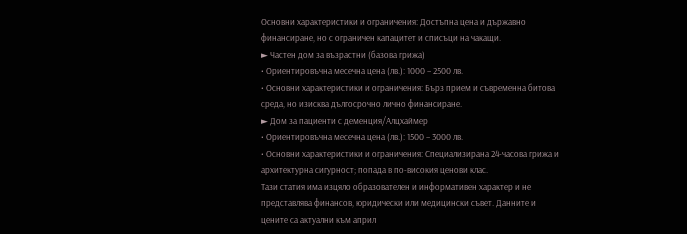Основни характеристики и ограничения: Достъпна цена и държавно финансиране, но с ограничен капацитет и списъци на чакащи.
► Частен дом за възрастни (базова грижа)
• Ориентировъчна месечна цена (лв.): 1000 – 2500 лв.
• Основни характеристики и ограничения: Бърз прием и съвременна битова среда, но изисква дългосрочно лично финансиране.
► Дом за пациенти с деменция/Алцхаймер
• Ориентировъчна месечна цена (лв.): 1500 – 3000 лв.
• Основни характеристики и ограничения: Специализирана 24-часова грижа и архитектурна сигурност; попада в по-високия ценови клас.
Тази статия има изцяло образователен и информативен характер и не представлява финансов, юридически или медицински съвет. Данните и цените са актуални към април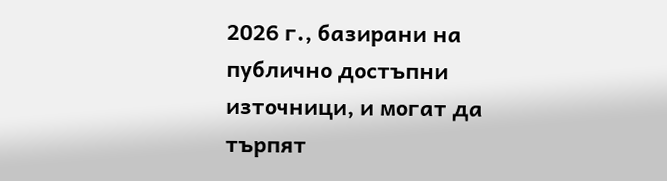2026 г., базирани на публично достъпни източници, и могат да търпят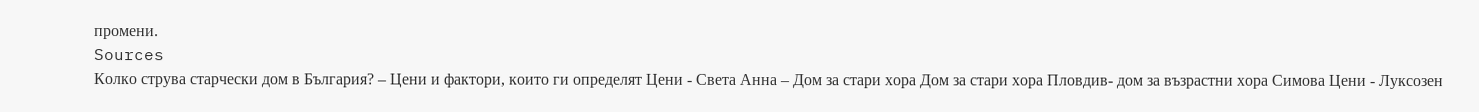промени.
Sources
Колко струва старчески дом в България? – Цени и фактори, които ги определят Цени - Света Анна – Дом за стари хора Дом за стари хора Пловдив- дом за възрастни хора Симова Цени - Луксозен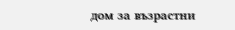дом за възрастни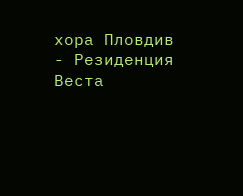хора Пловдив - Резиденция Веста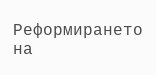Реформирането на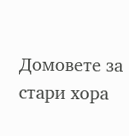Домовете за стари хора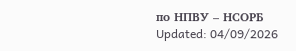по НПВУ – НСОРБ
Updated: 04/09/2026